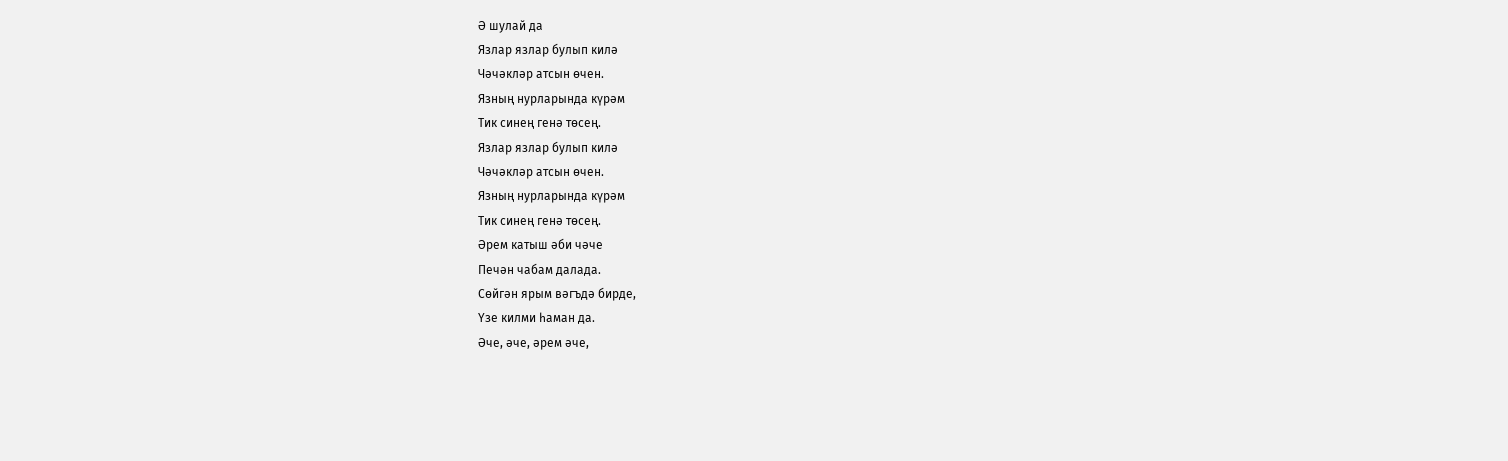Ә шулай да
Язлар язлар булып килә
Чәчәкләр атсын өчен.
Язның нурларында күрәм
Тик синең генә төсең.
Язлар язлар булып килә
Чәчәкләр атсын өчен.
Язның нурларында күрәм
Тик синең генә төсең.
Әрем катыш әби чәче
Печән чабам далада.
Сөйгән ярым вәгъдә бирде,
Үзе килми һаман да.
Әче, әче, әрем әче,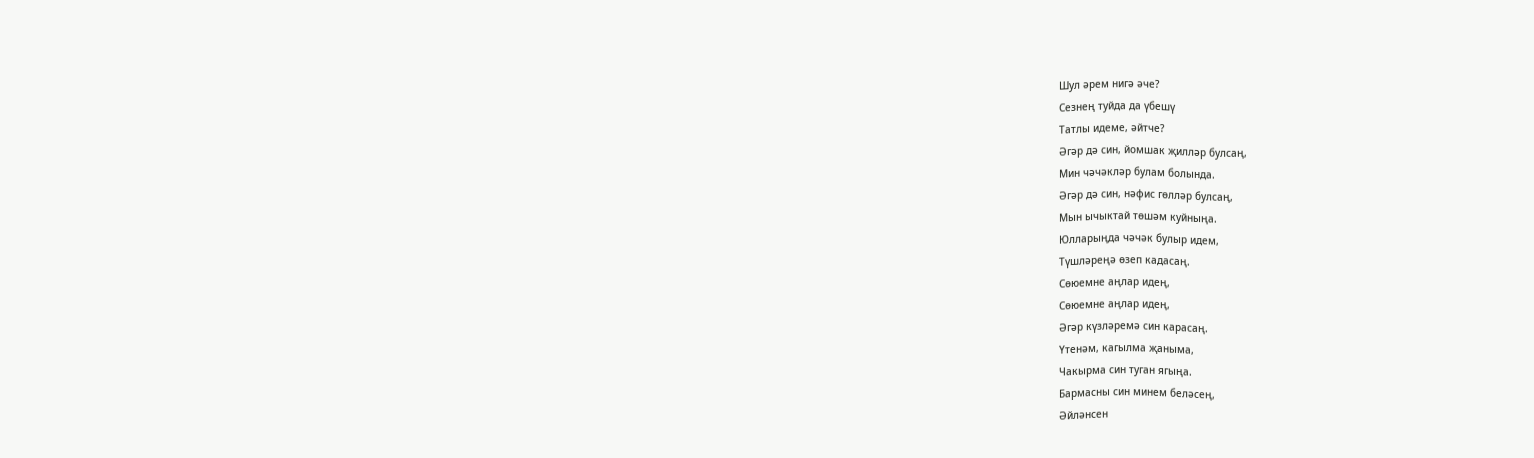Шул әрем нигә әче?
Сезнең туйда да үбешү
Татлы идеме, әйтче?
Әгәр дә син, йомшак җилләр булсаң,
Мин чәчәкләр булам болында.
Әгәр дә син, нәфис гөлләр булсаң,
Мын ычыктай төшәм куйныңа.
Юлларыңда чәчәк булыр идем,
Түшләреңә өзеп кадасаң.
Сөюемне аңлар идең,
Сөюемне аңлар идең,
Әгәр күзләремә син карасаң.
Үтенәм, кагылма җаныма,
Чакырма син туган ягыңа.
Бармасны син минем беләсең,
Әйләнсен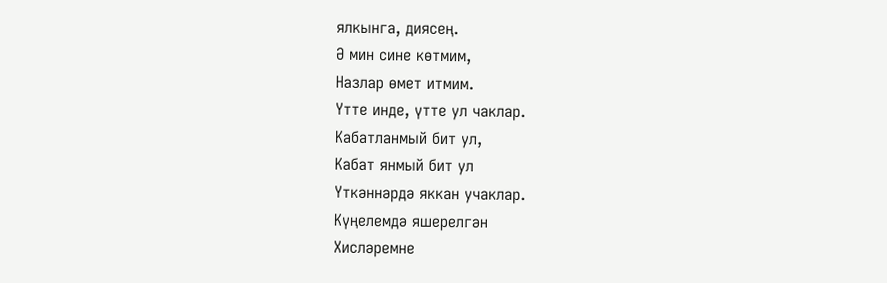ялкынга, диясең.
Ә мин сине көтмим,
Назлар өмет итмим.
Үтте инде, үтте ул чаклар.
Кабатланмый бит ул,
Кабат янмый бит ул
Үткәннәрдә яккан учаклар.
Күңелемдә яшерелгән
Хисләремне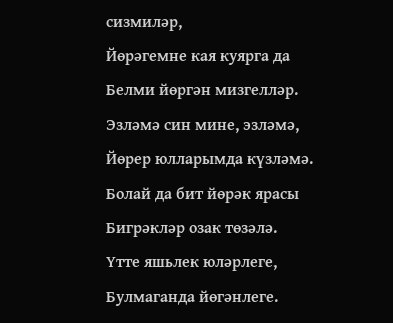сизмиләр,
Йөрәгемне кая куярга да
Белми йөргән мизгелләр.
Эзләмә син мине, эзләмә,
Йөрер юлларымда күзләмә.
Болай да бит йөрәк ярасы
Бигрәкләр озак төзәлә.
Үтте яшьлек юләрлеге,
Булмаганда йөгәнлеге.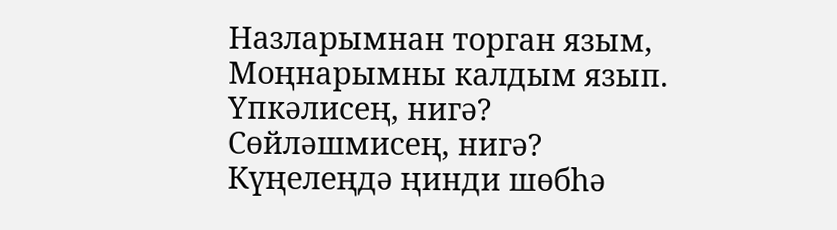Назларымнан торган язым,
Моңнарымны калдым язып.
Үпкәлисең, нигә?
Сөйләшмисең, нигә?
Күңелеңдә ңинди шөбһә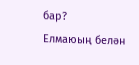бар?
Елмаюың белән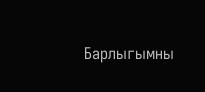Барлыгымны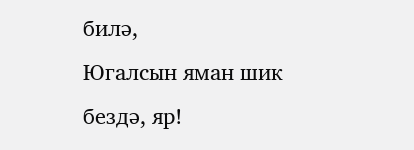билә,
Югалсын яман шик бездә, яр!